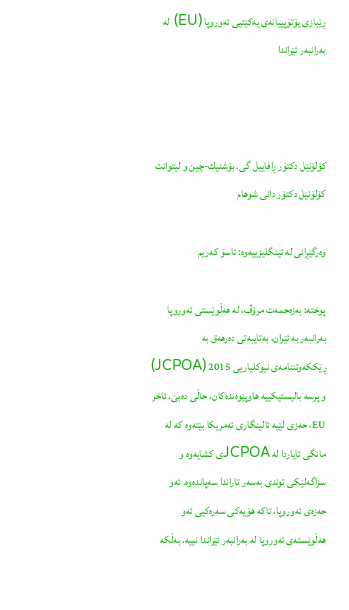ڕێبازى يۆتۆپييانه‌ى يه‌كێتيى‌ ئه‌وروپا (EU) له‌ به‌رانبه‌ر ئێراندا



كۆلۆنێل دكتۆر ڕافاييل گى. بۆشنيك-چين و ليتوانت كۆلۆنێل دكتۆر دانى شوهام

وەرگێڕانی لە ئینگلیزییەوە: ئاسۆ کەریم

پوخته‌: به‌زه‌حمه‌ت مرۆڤ، له‌ هه‌ڵوێستى ئه‌وروپا به‌رانبه‌ر به‌ ئێران، به‌تايبه‌تى ده‌رهه‌ق به‌ ڕێككه‌وتننامه‌ى نيوكلياريى 2015 (JCPOA) و پرسه‌ باليستيكييه‌ هاوپێوه‌نده‌كان، حاڵى ده‌بێ. ئاخر EU، حه‌زى لێيه‌ ئالينگارى ئه‌مريكا بێته‌وه‌ كه‌ له‌ مانگى ئاياردا له‌ JCPOAى كشايه‌وه ‌و سزاگه‌لێكى توندى به‌سه‌ر تاراندا سه‌پانده‌وه‌. ئه‌و حه‌زه‌ى ئه‌وروپا، تاكه‌ هۆيه‌كى سه‌ره‌كيى ئه‌و هه‌ڵوێسته‌ى ئه‌وروپا له‌ به‌رانبه‌ر ئێراندا نييه‌، به‌ڵكه‌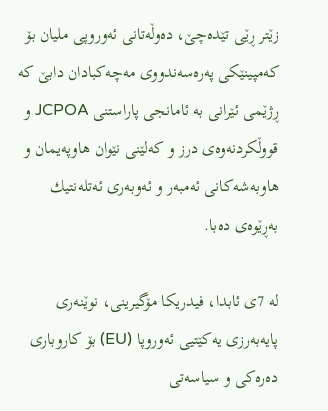زێتر ڕێى تێده‌چێ، ده‌وڵه‌تانی ئه‌وروپى‌ مليان بۆ كه‌مپينێكى په‌ره‌سه‌ندووى مه‌چه‌كبادان دابێ كه‌ ڕژێمى ئێرانى به ‌ئامانجى پاراستنى JCPOA و قووڵكردنه‌وه‌ى درز و كه‌لێنى نێوان هاوپه‌يمان و هاوبه‌شه‌كانى ئه‌مبه‌ر و ئه‌وبه‌رى ئه‌تله‌نتيك به‌ڕێوه‌ى ده‌با.

له‌ 7ى ئابدا، فيدريكا مۆگيرينى، نوێنه‌رى پايه‌به‌رزى يه‌كێتيى ئه‌وروپا (EU) بۆ كاروبارى ده‌ره‌كى و سياسه‌تى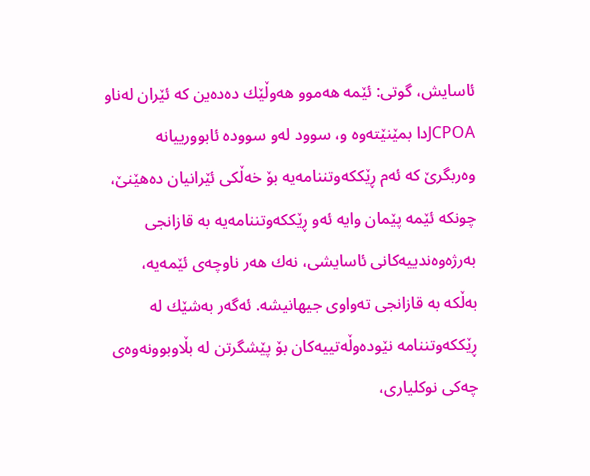ئاسايش، گوتى: ئێمه‌ هه‌موو هه‌وڵێك ده‌ده‌ين كه‌ ئێران له‌ناو JCPOAدا بمێنێته‌وه ‌و، سوود له‌و سووده‌ ئابوورييانه‌ وه‌ربگرێ كه‌ ئه‌م ڕێككه‌وتننامه‌يه‌ بۆ خه‌ڵكى ئێرانيان ده‌هێنێ، چونكه‌ ئێمه‌ پێمان وايه‌ ئه‌و ڕێككه‌وتننامه‌يه‌ به‌ قازانجى به‌رژه‌وه‌ندييه‌كانى ئاسايشى، نه‌ك هه‌ر ناوچه‌ى ئێمه‌يه‌، به‌ڵكه‌ به‌ قازانجى ته‌واوى جيهانيشه‌. ئه‌گه‌ر به‌شێك له‌ ڕێككه‌وتننامه‌ نێوده‌وڵه‌تييه‌كان بۆ پێشگرتن له‌ بڵاوبوونه‌وه‌ى چه‌كى نوكليارى،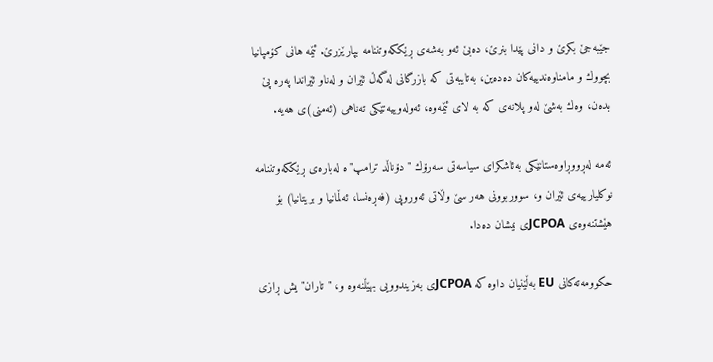جێبه‌جێ بكرێ و دانى پێدا بنرێ، ده‌بێ ئه‌و به‌شه‌ى ڕێككه‌وتننامه‌‌ بپارێزرێ. ئێمه‌ هانى كۆمپانيا بچووك و مامناوه‌ندييه‌كان ده‌ده‌ين، به‌تايبه‌تى كه‌ بازرگانى له‌گه‌ڵ ئێران و له‌ناو ئێراندا په‌ره ‌پێ بده‌ن، وه‌ك به‌شێ له‌و پلانه‌ى كه‌ به ‌لاى ئێمه‌وه‌، ئه‌وله‌وييه‌تێكى ته‌ناهى (ئه‌منى)ی هه‌يه‌.

ئه‌مه‌ له‌ڕووڕاوه‌ستانێكى به‌ئاشكراى سياسه‌تى سه‌رۆك "دۆناڵد ترامپ"ه‌ له‌باره‌ى ڕێككه‌وتننامه‌ نوكليارييه‌ى ئێران‌ و، سووربوونى هه‌ر سێ وڵاتى ئه‌وروپى (فه‌ڕه‌نسا، ئه‌ڵمانيا و بريتانيا) بۆ هێشتنه‌وه‌ى JCPOAى نيشان ده‌دا.

حكوومه‌ته‌كانی EU به‌ڵێنيان داوه‌ كه‌ JCPOAى به‌زيندوويى بهێڵنه‌وه‌ و، "تاران"يش ڕازی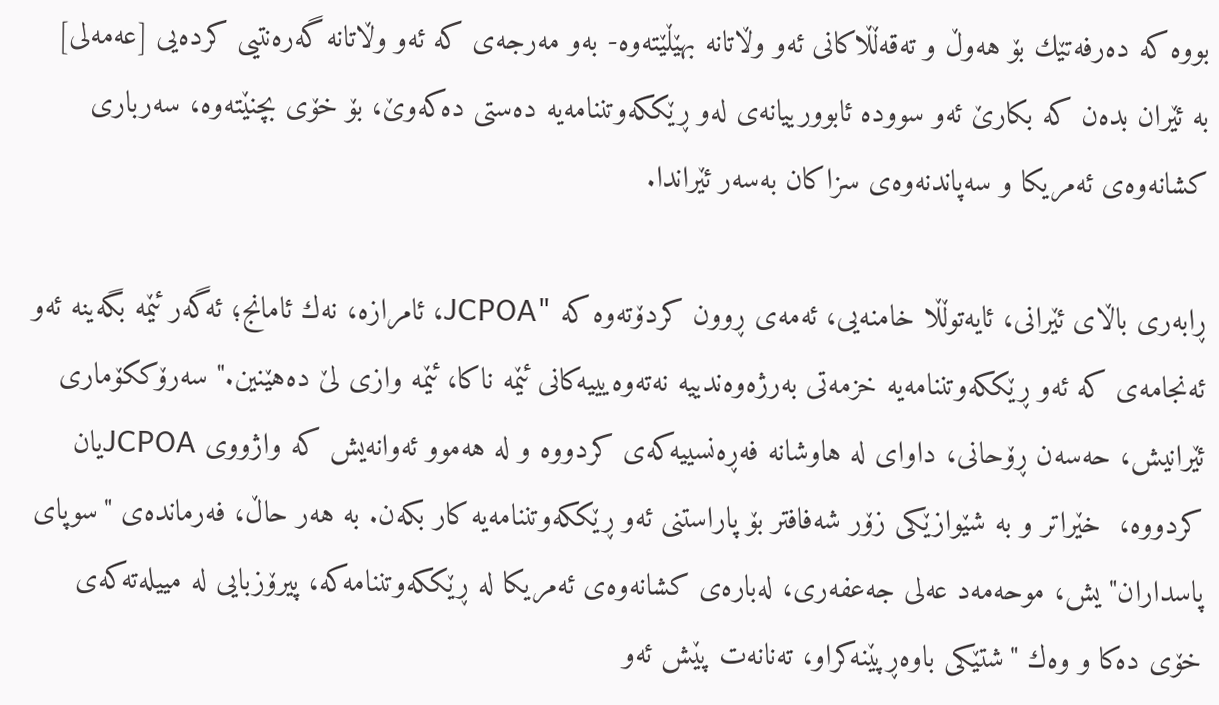بووه‌ كه‌ ده‌رفه‌تێك بۆ هه‌وڵ و ته‌قه‌ڵڵاكانى ئه‌و وڵاتانه‌ بهێڵێته‌وه‌- به‌و مه‌رجه‌ى كه‌ ئه‌و وڵاتانه‌ گه‌ره‌نتیى كرده‌یی [عه‌مه‌لی] به‌ ئێران بده‌ن كه‌ بكارێ ئه‌و سووده‌ ئابوورييانه‌ى له‌و ڕێككه‌وتننامه‌يه‌ ده‌ستى ده‌كه‌وێ‌، بۆ خۆى بچنێته‌وه‌، سه‌ربارى كشانه‌وه‌ى ئه‌مريكا و سه‌پاندنه‌وه‌ى سزاكان به‌سه‌ر ئێراندا.

ڕابه‌رى باڵاى ئێرانى، ئايه‌توڵڵا خامنه‌يى، ئه‌مه‌ى ڕوون كردۆته‌وه‌ كه‌ "JCPOA، ئامرازه‌، نه‌ك ئامانج؛ ئه‌گه‌ر ئێمه‌ بگه‌ينه‌ ئه‌و ئه‌نجامه‌ى كه‌ ئه‌و ڕێككه‌وتننامه‌يه‌ خزمه‌تى به‌رژه‌وه‌ندييه‌ نه‌ته‌وه‌ييیه‌كانى ئێمه‌ ناكا، ئێمه‌ وازى لێ ده‌هێنين." سه‌رۆككۆمارى ئێرانيش، حه‌سه‌ن ڕۆحانى، داواى له‌ هاوشانه‌ فه‌ڕه‌نسيیه‌كه‌ى كردووه‌ و له‌ هه‌موو ئه‌وانه‌یش كه‌ واژووى JCPOAيان كردووه‌،  خێراتر و به‌ شێوازێكى زۆر شه‌فافتر بۆ پاراستنى ئه‌و ڕێككه‌وتننامه‌يه‌ كار بكه‌ن. به‌ هه‌ر حاڵ، فه‌رمانده‌ى "سوپاى پاسداران"يش، موحه‌مه‌د عه‌لى جه‌عفه‌رى، له‌باره‌ى كشانه‌وه‌ى ئه‌مريكا له‌ ڕێككه‌وتننامه‌كه‌‌، پيرۆزبايى له‌ مييله‌ته‌كه‌ى خۆى ده‌كا و وه‌ك "شتێكى باوه‌ڕپێنه‌كراو، ته‌نانه‌ت پێش ئه‌و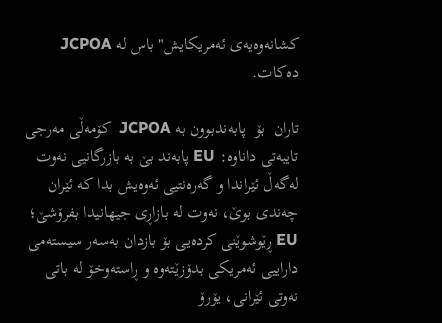كشانه‌وه‌يه‌ى ئه‌مريكایش" باس له‌ JCPOA ده‌كات.

تاران  بۆ  پابه‌ندبوون به‌ JCPOA  كۆمه‌ڵى مه‌رجى تايبه‌تى داناوه‌: EU پابه‌ند بێ به‌ بازرگانيى نه‌وت له‌گه‌ڵ ئێراندا و گه‌ره‌نتیى ئه‌وه‌یش بدا كه‌ ئێران چه‌ندى بوێ، نه‌وت له‌ بازاڕى جيهانيدا بفرۆشێ؛ EU ڕێوشوێنى كرده‌یی بۆ بازدان به‌سه‌ر سيسته‌مى دارايیى ئه‌مريكى بدۆزێته‌وه‌ و ڕاسته‌وخۆ له‌ باتى نه‌وتى ئێرانى، يۆرۆ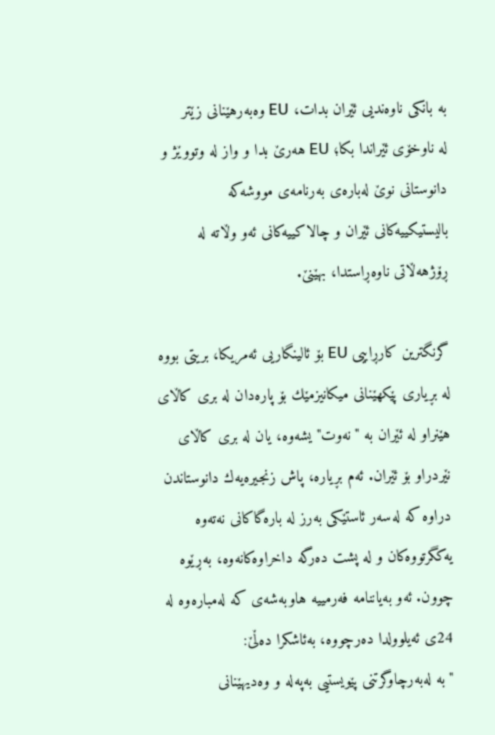به‌ بانكى ناوه‌نديى ئێران بدات، EU وه‌به‌رهێنانى زێتر له ‌ناوخۆى ئێراندا بكا؛ EU هه‌رێ بدا و واز له‌ وتووێژ و دانوستانى نوێ له‌باره‌ى به‌رنامه‌ى مووشه‌كه‌ باليستيكييه‌كانى ئێران و چالاكييه‌كانى ئه‌و وڵاته‌ له‌ ڕۆژهه‌ڵاتى ناوه‌ڕاستدا، بهێنێ.

گرنگترين كارڕايیى‌ EU بۆ ئالينگاريى ئه‌مريكا، بريتى بووه‌ له‌ بڕيارى پێكهێنانى ميكانيزمێك بۆ پاره‌دان‌ له‌ برى كاڵاى هێنراو له‌ ئێران به‌ "نه‌وت"يشه‌وه‌، يان له ‌برى كاڵاى نێردراو بۆ ئێران. ئه‌م بڕياره‌، پاش زنجيره‌يه‌ك دانوستاندن دراوه‌ كه‌ له‌سه‌ر ئاستێكى به‌رز له‌ باره‌گاكانى نه‌ته‌وه‌ يه‌كگرتووه‌كان و له‌ پشت ده‌رگه‌ داخراوه‌كانه‌وه‌، به‌ڕێوه‌ چوون. ئه‌و به‌ياننامه‌ فه‌رمييه‌ هاوبه‌شه‌ى كه‌ له‌مباره‌وه‌ له‌ 24ى ئه‌يلوولدا ده‌رچووه‌، به‌ئاشكرا ده‌ڵێ: "به ‌له‌به‌رچاوگرتنى پێويستيى به‌په‌له‌ و وه‌ديهێنانى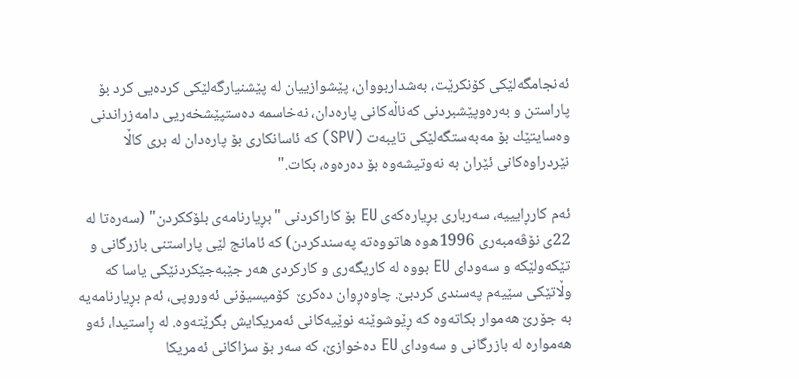ئه‌نجامگه‌لێكى كۆنكرێت، به‌شداربووان، پێشوازييان له‌ پێشنيارگه‌لێكى كرده‌یی كرد بۆ پاراستن و به‌ره‌وپێشبردنى كه‌ناڵه‌كانى پاره‌دان، نه‌خاسمه‌ ده‌ستپێشخه‌ريى دامه‌زراندنى وه‌سايتێك بۆ مه‌به‌ستگه‌لێكى تايبه‌ت (SPV) كه‌ ئاسانكارى بۆ پاره‌دان له ‌برى كاڵا نێردراوه‌كانى ئێران به‌ نه‌وتيشه‌وه‌ بۆ ده‌ره‌وه‌، بكات."

ئه‌م كارڕاييیه‌، سه‌ربارى بڕياره‌كه‌ى EU بۆ كاراكردنى "بڕيارنامه‌ى بلۆككردن" (سه‌ره‌تا له‌ 22ى نۆڤه‌مبه‌رى 1996ه‌وه‌ هاتووه‌ته‌ په‌سندكردن) كه‌ ئامانج لێى پاراستنى بازرگانى و تێكه‌ولێكه‌ و سه‌وداى EU بووه‌ له‌ كاريگه‌رى و كاركردى هه‌ر جێبه‌جێكردنێكى یاسا كه‌ وڵاتێكى سێيه‌م په‌سندى كردبێ. چاوه‌ڕوان ده‌كرێ  كۆميسيۆنى ئه‌وروپى، ئه‌م بڕيارنامه‌يه‌ به‌ جۆرێ هه‌موار بكاته‌وه‌ كه‌ ڕێوشوێنه‌ نوێيه‌كانى ئه‌مريكایش بگرێته‌وه‌. له‌ ڕاستيدا، ئه‌و هه‌مواره‌ له‌ بازرگانى و سه‌وداى EU ده‌خوازێ، كه‌ سه‌ر بۆ سزاكانى ئه‌مريكا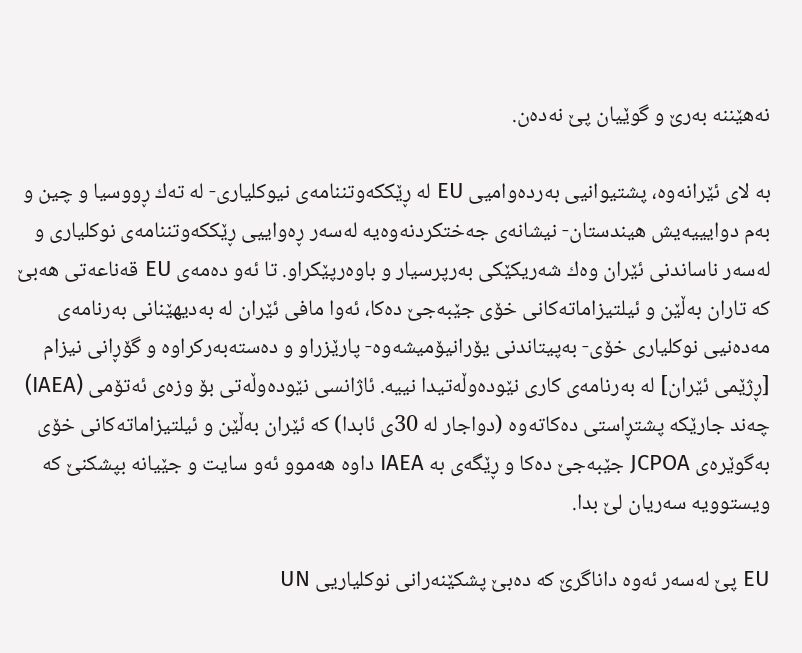نه‌هێننه‌ به‌رێ و گوێيان پێ نه‌ده‌ن.

به ‌لاى ئێرانه‌وه‌، پشتيوانيى به‌رده‌وامیى EU له‌ ڕێككه‌وتننامه‌ى نيوكليارى- له ‌ته‌ك ڕووسيا و چين و به‌م دوايیيه‌یش هيندستان- نيشانه‌ى جه‌ختكردنه‌وه‌يه‌ له‌سه‌ر ڕه‌وايیى ڕێككه‌وتننامه‌ى نوكليارى و له‌سه‌ر ناساندنى ئێران وه‌ك شه‌ريكێكى به‌رپرسيار و باوه‌رپێكراو. تا ئه‌و ده‌مه‌ى EU قه‌ناعه‌تى هه‌بێ كه‌ تاران به‌ڵێن و ئيلتيزاماته‌كانى خۆى جێبه‌جێ ده‌كا، ئه‌وا مافى ئێران له‌ به‌ديهێنانى به‌رنامه‌ى مه‌ده‌نيى نوكليارى خۆى- به‌پيتاندنى يۆرانيۆميشه‌وه‌- پارێزراو و ده‌سته‌به‌ركراوه‌ و گۆڕانى نيزام [ڕژێمى ئێران] له‌ به‌رنامه‌ى كارى نێوده‌وڵه‌تيدا نييه‌. ئاژانسى نێوده‌وڵه‌تى بۆ وزه‌ى ئه‌تۆمى (IAEA) چه‌ند جارێكه‌ پشتڕاستى ده‌كاته‌وه‌ (دواجار له‌ 30ى ئابدا) كه‌ ئێران به‌ڵێن و ئيلتيزاماته‌كانى خۆى به‌گوێره‌ى JCPOA جێبه‌جێ ده‌كا و ڕێگه‌ى به‌ IAEA داوه‌ هه‌موو ئه‌و سايت و جێيانه‌ بپشكنێ كه‌ ويستوويه‌ سه‌ريان لێ بدا.

EU پێ له‌سه‌ر ئه‌وه‌ داناگرێ كه‌ ده‌بێ پشكێنه‌رانى نوكلياريى UN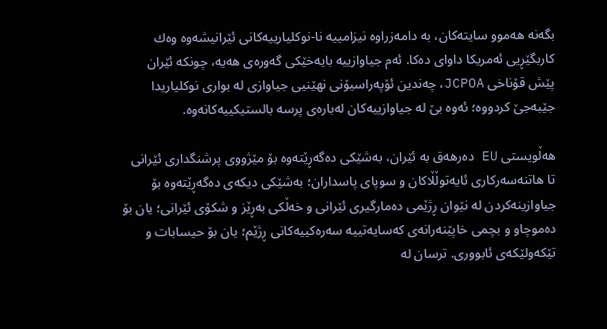بگه‌نه‌ هه‌موو سايته‌كان، به‌ دامه‌زراوه‌ نيزامييه‌ نا-نوكليارييه‌كانى ئێرانيشه‌وه‌ وه‌ك كاربگێڕيى ئه‌مريكا داواى ده‌كا. ئه‌م جياوازييه‌ بايه‌خێكى گه‌وره‌ى هه‌يه‌، چونكه‌ ئێران پێش قۆناخى JCPOA، چه‌ندين ئۆپه‌راسيۆنى نهێنيى جياوازى له‌ بوارى نوكلياريدا جێبه‌جێ كردووه‌؛ ئه‌وه‌ بێ له‌ جياوازييه‌كان له‌باره‌ى پرسه‌ بالستيكييه‌كانه‌وه‌.

هه‌ڵويستى EU ده‌رهه‌ق به‌ ئێران، به‌شێكى ده‌گه‌ڕێته‌وه‌ بۆ مێژووى پرشنگدارى ئێرانى تا هاتنه‌سه‌ركارى ئايه‌توڵڵاكان و سوپاى پاسداران؛ به‌شێكى ديكه‌ى ده‌گه‌ڕێته‌وه‌ بۆ‌ جياوازینه‌كردن له‌ نێوان ڕژێمى ده‌مارگيرى ئێرانى و خه‌ڵكى به‌ڕێز و شكۆى ئێرانى؛ يان بۆ‌ ده‌موچاو و بچمى خاپێنه‌رانه‌ى كه‌سايه‌تييه‌ سه‌ره‌كييه‌كانى ڕژێم؛ يان بۆ‌ حيسابات و تێكه‌ولێكه‌ى‌ ئابوورى. ترسان له‌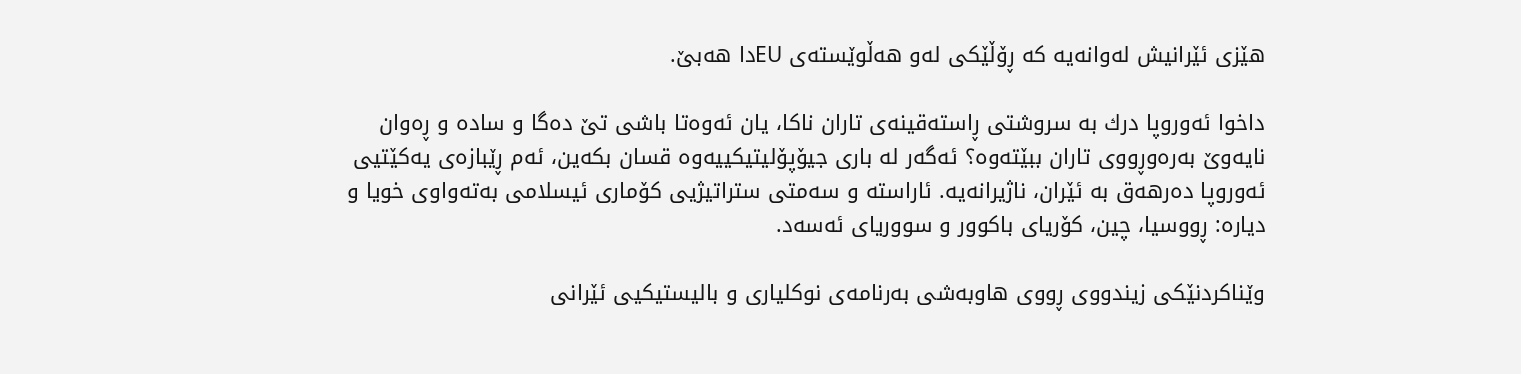هێزى ئێرانيش له‌وانه‌يه ‌كه‌ ڕۆڵێكى له‌و هه‌ڵوێسته‌ى EUدا هه‌بێ.

داخوا ئه‌وروپا درك به‌ سروشتى ڕاسته‌قينه‌ى تاران ناكا، يان ئه‌وه‌تا باشى تێ ده‌گا و ساده‌ و ڕه‌وان نايه‌وێ به‌ره‌وڕووى تاران ببێته‌وه‌؟ ئه‌گه‌ر له‌ بارى جيۆپۆلیتيكييه‌وه‌ قسان بكه‌ين، ئه‌م ڕێبازه‌ى يه‌كێتيى ئه‌وروپا ده‌رهه‌ق به‌ ئێران، ناژيرانه‌يه‌. ئاراسته ‌و سه‌متى ستراتيژيى كۆمارى ئيسلامى به‌ته‌واوى خويا و دياره‌: ڕووسيا، چين، كۆرياى باكوور و سوورياى ئه‌سه‌د.

وێناكردنێكى زيندووى ڕووى هاوبه‌شى به‌رنامه‌ى نوكليارى و باليستيكيى ئێرانى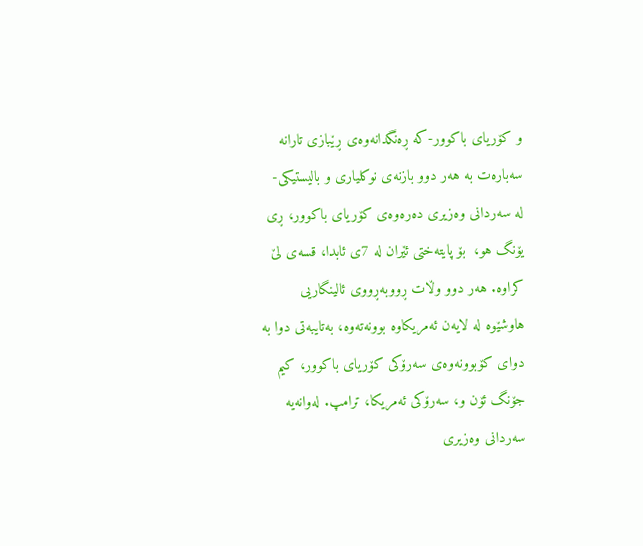و كۆرياى باكوور-كه‌ ڕه‌نگدانه‌وه‌ى ڕێبازى تارانه‌ سه‌باره‌ت به‌ هه‌ر دوو بازنه‌ى نوكليارى و باليستيكى- له‌ سه‌ردانى وه‌زيرى ده‌ره‌وه‌ى كۆرياى باكوور، ڕى يۆنگ هو،  بۆ پايته‌ختى ئێران له‌ 7ى ئابدا، قسه‌ى لێ كراوه‌. هه‌ر دوو وڵات ڕووبه‌ڕووى ئالينگاريى هاوشێوه‌ له ‌لايه‌ن ئه‌مريكاوه‌ بوونه‌ته‌وه‌، به‌تايبه‌تى دوا به‌ دواى كۆبوونه‌وه‌ى سه‌رۆكى كۆرياى باكوور، كيم جۆنگ ئۆن و، سه‌رۆكى ئه‌مريكا، ترامپ. له‌وانه‌يه‌ سه‌ردانى وه‌زيرى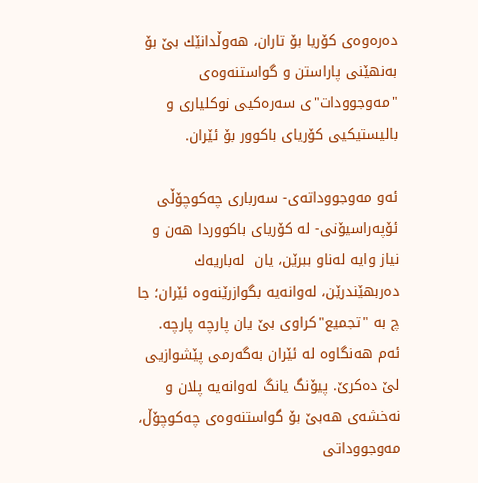ده‌ره‌وه‌ى كۆريا بۆ تاران، هه‌وڵدانێك بێ بۆ به‌نهێنى پاراستن و گواستنه‌وه‌ى "مه‌وجوودات"ى سه‌ره‌كيى نوكليارى و باليستيكيى كۆرياى باكوور بۆ ئێران.

ئه‌و مه‌وجووداته‌ى- سه‌ربارى چه‌كوچۆڵى ئۆپه‌راسيۆنى- له‌ كۆرياى باكووردا هه‌ن و نياز وايه‌ له‌ناو ببرێن، يان  له‌باريه‌ك ده‌ربهێندرێن، له‌وانه‌يه‌ بگوازرێنه‌وه ئێران‌؛ جا چ به‌ "تجميع"كراوى بێ يان پارچه‌ پارچه‌. ئه‌م هه‌نگاوه‌ له‌ ئێران به‌گه‌رمى پێشوازيى لێ ده‌كرێ. پيۆنگ يانگ له‌وانه‌يه‌ پلان و نه‌خشه‌ى هه‌بێ بۆ گواستنه‌وه‌ى چه‌كوچۆڵ، مه‌وجووداتى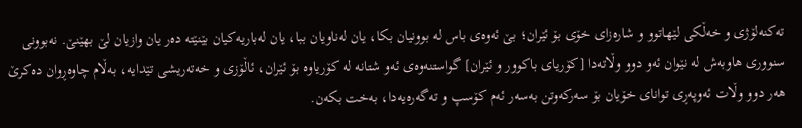ته‌كنه‌لۆژى و خه‌ڵكى لێهاتوو و شاره‌زاى خۆى بۆ ئێران؛ بێ ئه‌وه‌ى باس له‌ بوونيان بكا، يان له‌ناويان ببا، يان له‌باريه‌كيان بێنێته‌ ده‌ر يان وازيان لێ بهێنێ. نه‌بوونى سنوورى هاوبه‌ش له‌ نێوان ئه‌و دوو وڵاته‌دا [كۆرياى باكوور و ئێران] گواستنه‌وه‌ى ئه‌و شتانه‌ له‌ كۆرياوه‌ بۆ ئێران، ئاڵۆزى و خه‌تەريشى تێدايه‌، به‌ڵام چاوه‌ڕوان ده‌كرێ هه‌ر دوو وڵات ئه‌وپه‌ڕى تواناى خۆيان بۆ سه‌ركه‌وتن به‌سه‌ر ئه‌م كۆسپ و ته‌گه‌ره‌يه‌دا، به‌خت بكه‌ن.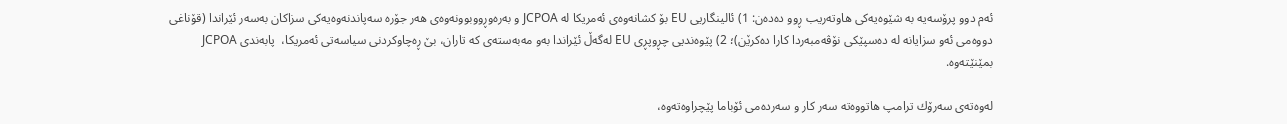ئه‌م دوو پرۆسه‌يه‌ به ‌شێوه‌يه‌كى هاوته‌ريب ڕوو ده‌ده‌ن: 1) ئالينگاريى EU بۆ كشانه‌وه‌ى ئه‌مريكا له‌ JCPOA و به‌ره‌وڕووبوونه‌وه‌ى هه‌ر جۆره‌ سه‌پاندنه‌وه‌يه‌كى سزاكان به‌سه‌ر ئێراندا (قۆناغى دووه‌مى ئه‌و سزايانه‌ له‌ ده‌سپێكى نۆڤه‌مبه‌ردا كارا ده‌كرێن)؛ 2) پێوه‌نديى چڕوپڕى EU له‌گه‌ڵ ئێراندا به‌و مه‌به‌سته‌ى كه‌ تاران، بێ ڕه‌چاوكردنى سياسه‌تى ئه‌مريكا،  پابه‌ندى JCPOA بمێنێته‌وه‌.

له‌وه‌ته‌ى سه‌رۆك ترامپ هاتووه‌ته‌‌ سه‌ر كار و سه‌رده‌مى ئۆباما پێچراوه‌ته‌‌وه‌،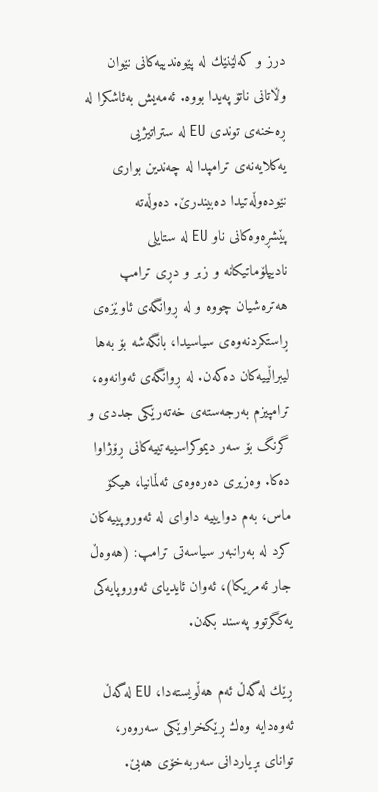درز و كه‌لێنێك له‌ پێوه‌ندييه‌كانى نێوان وڵاتانى ناتۆ په‌يدا بووه‌. ئه‌مه‌یش به‌ئاشكرا له‌ ڕه‌خنه‌ى توندى EU له‌ ستراتيژيى يه‌كلايه‌نه‌ى ترامپدا له‌ چه‌ندين بوارى نێوده‌وڵه‌تيدا ده‌بيندرێ. ده‌وڵه‌ته‌ پێشڕه‌وه‌كانى ناو EU له‌ ستايلى ناديپلۆماتيكانه‌ و زبر و دڕى ترامپ هه‌تره‌شيان چووه ‌و له‌ ڕوانگه‌ى ئاوێزه‌ى ڕاستكردنه‌وه‌ى سياسيدا، بانگه‌شه‌ بۆ به‌ها ليبراڵييه‌كان ده‌كه‌ن. له‌ ڕوانگه‌ى ئه‌وانه‌وه‌، ترامپيزم به‌رجه‌سته‌ى خه‌ته‌رێكى جددى و گرنگ بۆ سه‌ر ديموكراسییه‌تييه‌كانى ڕۆژاوا ده‌كا. وه‌زيرى ده‌ره‌وه‌ى ئه‌ڵمانيا، هيكۆ ماس، به‌م دوايیيه‌ داواى له‌ ئه‌وروپییه‌كان كرد له‌ به‌رانبه‌ر سياسه‌تى ترامپ: (هه‌وه‌ڵ جار ئه‌مريكا)، ئه‌وان ئايدياى ئه‌وروپايه‌كى يه‌كگرتوو په‌سند بكه‌ن.

ڕێك له‌گه‌ڵ ئه‌م هه‌ڵويسته‌دا‌، EU له‌گه‌ڵ ئه‌وه‌دايه‌ وه‌ك ڕێكخراوێكى سه‌روه‌ر، تواناى بڕياردانى سه‌ربه‌خۆى هه‌بێ.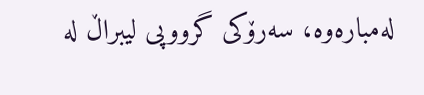له‌مباره‌وه‌، سه‌رۆكى گرووپى ليبراڵ له‌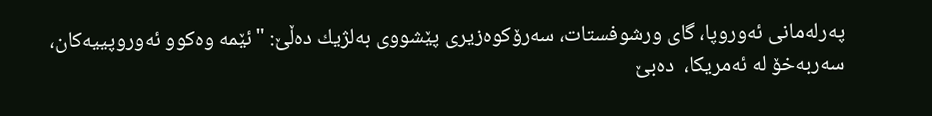په‌رله‌مانى ئه‌وروپا، گاى ورشوفستات، سه‌رۆكوه‌زيرى پێشووى به‌لژيك ده‌ڵێ: "ئێمه‌ وه‌كوو ئه‌وروپييه‌كان، سه‌ربه‌خۆ له‌ ئه‌مريكا،  ده‌بێ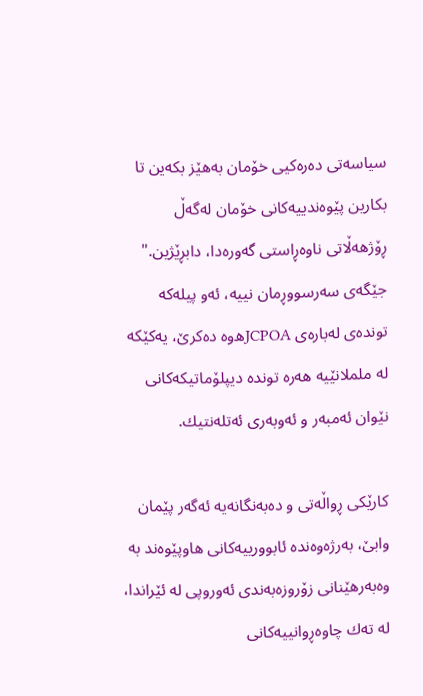سياسه‌تى ده‌ره‌كیى خۆمان به‌هێز بكه‌ين تا بكارين پێوه‌ندييه‌كانى خۆمان له‌گه‌ڵ ڕۆژهه‌ڵاتى ناوه‌ڕاستى گه‌وره‌دا، دابڕێژين." جێگه‌ى سه‌رسووڕمان نييه‌، ئه‌و پيله‌كه‌ تونده‌ى له‌باره‌ى JCPOAه‌وه‌ ده‌كرێ، يه‌كێكه‌ له‌ ململانێيه‌ هه‌ره‌ تونده‌ ديپلۆماتيكه‌كانى نێوان ئه‌مبه‌ر و ئه‌وبه‌رى ئه‌تله‌نتيك.

كارێكى ڕواڵه‌تى و ده‌به‌نگانه‌يه‌ ئه‌گه‌ر پێمان وابێ، به‌رژه‌وه‌نده‌ ئابوورييه‌كانى هاوپێوه‌ند به‌ وه‌به‌رهێنانى زۆروزه‌به‌ندى ئه‌وروپى له‌ ئێراندا، له ‌ته‌ك چاوه‌ڕوانييه‌كانى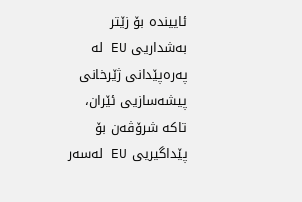ئایينده‌ بۆ زێتر‌ به‌شداريى EU له‌ په‌ره‌پێدانى ژێرخانى پيشه‌سازيى ئێران، تاكه‌ شرۆڤه‌ن بۆ پێداگيريى EU له‌سه‌ر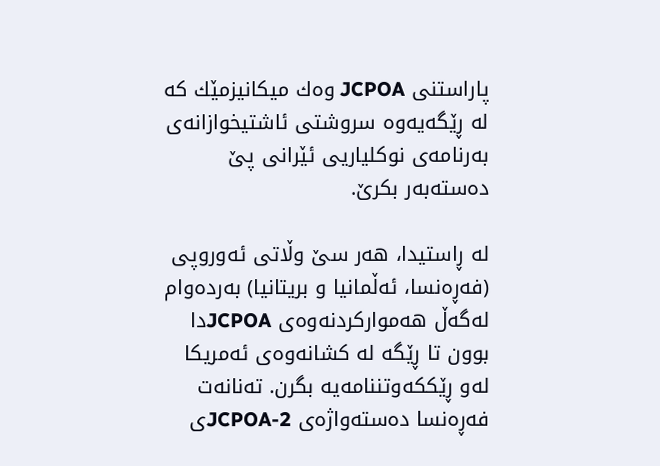پاراستنى JCPOA وه‌ك ميكانيزمێك كه‌ له‌ ڕێگه‌يه‌وه‌ سروشتى ئاشتيخوازانه‌ى به‌رنامه‌ى نوكلياریى ئێرانى پێ ده‌سته‌به‌ر بكرێ.

له‌ ڕاستيدا، هه‌ر سێ وڵاتى ئه‌وروپى (فه‌ڕه‌نسا، ئه‌ڵمانيا و بريتانيا) به‌رده‌وام له‌گه‌ڵ هه‌مواركردنه‌وه‌ى JCPOAدا بوون تا ڕێگه‌ له‌ كشانه‌وه‌ى ئه‌مريكا له‌و ڕێككه‌وتننامه‌يه‌ بگرن. ته‌نانه‌ت فه‌ڕه‌نسا ده‌سته‌واژه‌ى JCPOA-2ى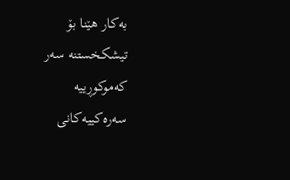به‌كار هێنا بۆ تيشكخستنه‌ سه‌ر كه‌موكوڕييه‌ سه‌ره‌كييه‌كانى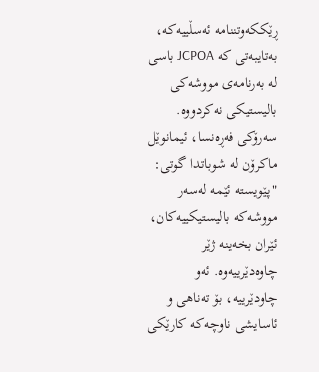ڕێككه‌وتننامه‌ ئه‌سڵييه‌كه‌، به‌تايبه‌تى كه‌ JCPOA باسى له‌ به‌رنامه‌ى مووشه‌كى باليستيكى نه‌كردووه‌. سه‌رۆكى فه‌ڕه‌نسا، ئیمانوێل ماكرۆن له‌ شوباتدا گوتى: "پێويسته‌ ئێمه‌ له‌سه‌ر مووشه‌كه‌ باليستيكييه‌كان، ئێران بخه‌ينه‌ ژێر چاوه‌دێرييه‌وه‌. ئه‌و چاودێرييه‌، بۆ ته‌ناهى و ئاسايشى ناوچه‌كه‌‌ كارێكى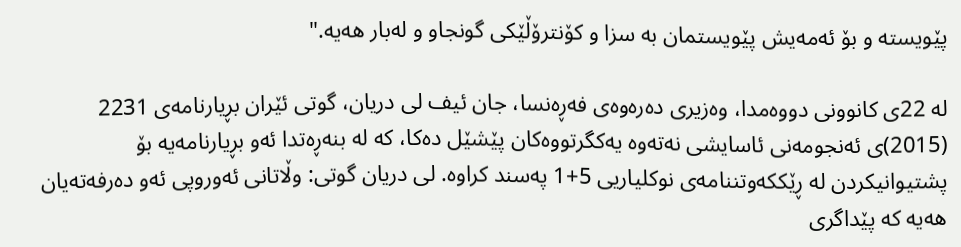پێويسته‌ و بۆ ئه‌مه‌یش پێويستمان به‌ سزا و كۆنترۆڵێكى گونجاو و له‌بار هه‌يه‌‌."

له‌ 22ى كانوونى دووه‌مدا، وه‌زيرى ده‌ره‌وه‌ى فه‌ڕه‌نسا، جان ئيف لى دريان، گوتى ئێران بڕيارنامه‌ى 2231 (2015)ى ئه‌نجومه‌نى ئاسايشى نه‌ته‌وه‌ يه‌كگرتووه‌كان پێشێل ده‌كا، كه‌ له‌ بنه‌ڕه‌تدا ئه‌و بڕيارنامه‌يه‌ بۆ پشتيوانيكردن له‌ ڕێككه‌وتننامه‌ى نوكلياريى 5+1 په‌سند كراوه‌. لى دريان گوتى: وڵاتانى ئه‌وروپى ئه‌و ده‌رفه‌ته‌يان هه‌يه‌ كه‌ پێداگرى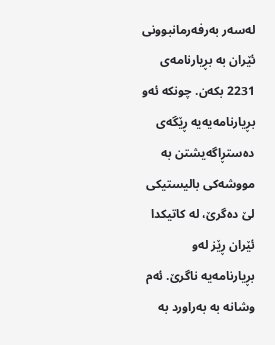له‌سه‌ر به‌رفه‌رمانبوونى ئێران به‌ بڕيارنامه‌ى 2231 بكه‌ن. چونكه‌ ئه‌و بڕيارنامه‌يه‌يه‌ ڕێگه‌ى ده‌ستڕاگه‌يشتن به‌ مووشه‌كى باليستيكى لێ ده‌گرێ، له‌ كاتيكدا ئێران ڕێز له‌و بڕيارنامه‌يه‌ ناگرێ. ئه‌م وشانه‌ به‌ به‌راورد به‌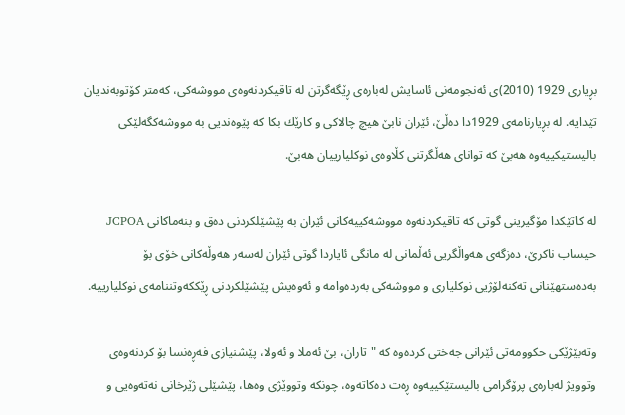بڕيارى 1929 (2010)ى ئه‌نجومه‌نى ئاسايش له‌با‌ره‌ى ڕێگه‌گرتن له‌ تاقيكردنه‌وه‌ى مووشه‌كى، كه‌متر كۆتوبه‌نديان تێدايه‌. له‌ بڕيارنامه‌ى 1929دا ده‌ڵێ، ئێران نابێ هيچ چالاكى و كارێك بكا كه‌ پێوه‌نديى به‌ مووشه‌كگه‌لێكى باليستيكييه‌وه‌ هه‌بێ كه‌ تواناى هه‌ڵگرتنى كڵاوه‌ى نوكليارييان هه‌بێ.

له‌ كاتێكدا مۆگيرينى گوتى كه‌ تاقيكردنه‌وه‌ مووشه‌كييه‌كانى ئێران به‌ پێشێلكردنى ده‌ق و بنه‌ماكانى JCPOA حيساب ناكرێ، ده‌زگه‌ى هه‌واڵگريى ئه‌ڵمانى له‌ مانگى ئاياردا گوتى ئێران له‌سه‌ر هه‌وڵه‌كانى خۆى بۆ به‌ده‌ستهێنانى ته‌كنه‌لۆژیى نوكليارى و مووشه‌كى به‌رده‌وامه‌ و ئه‌وه‌یش پێشێلكردنى ڕێككه‌وتننامه‌ى نوكليارييه‌.

وته‌بێژێكى حكوومه‌تى ئێرانى جه‌ختى كرده‌وه‌ كه‌ "تاران، بێ ئه‌ملا و ئه‌ولا، پێشنيازى فه‌ڕه‌نسا بۆ كردنه‌وه‌ى وتوويژ له‌باره‌ى پرۆگرامى باليستێكييه‌وه‌ ڕه‌ت ده‌كاته‌وه‌، چونكه‌ وتووێژى وه‌ها، پێشێلى ژێرخانى نه‌ته‌وه‌يى و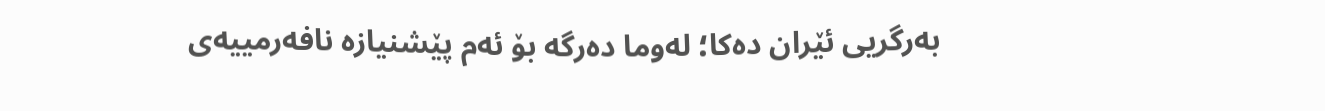به‌رگريى ئێران ده‌كا؛ له‌وما ده‌رگه‌ بۆ ئه‌م پێشنيازه‌ نافه‌رمييه‌ى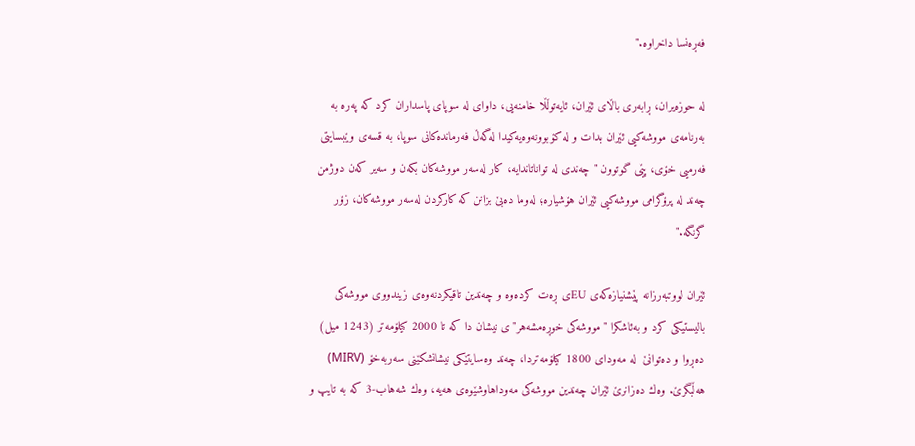فه‌ڕه‌نسا داخراوه‌."

له‌ حوزه‌يران، ڕابه‌رى باڵاى ئێران، ئايه‌توڵڵا خامنه‌يى، داواى له‌ سوپاى پاسداران كرد كه‌ په‌ره‌ به‌ به‌رنامه‌ى مووشه‌كيى ئێران بدات و له‌ كۆبوونه‌وه‌يه‌كيدا له‌گه‌ڵ فه‌رمانده‌كانى سوپا، به ‌قسه‌ى وێبسايتى فه‌رميى خۆى، پێى گوتوون "چه‌ندى له‌ تواناتاندايه‌، كار له‌سه‌ر مووشه‌كان بكه‌ن و سه‌ير كه‌ن دوژمن چه‌ند له‌ پرۆگرامى مووشه‌كيى ئێران هۆشياره‌؛ له‌وما ده‌بێ بزانن كه‌ كاركردن له‌سه‌ر مووشه‌كان، زۆر گرنگه‌."

ئێران لووتبه‌رزانه‌ پێشنيازه‌كه‌ى EUى ڕه‌ت كرده‌وه‌ و چه‌ندين تاقيكردنه‌وه‌ى زيندووى مووشه‌كى باليستيكى كرد و به‌ئاشكرا "مووشه‌كى خوڕه‌مشه‌هر"ى نيشان دا كه‌ تا 2000 كيلۆمه‌تر (1243 ميل) ده‌ڕوا و ده‌توانێ  له‌ مه‌وداى 1800 كيلۆمه‌تردا، چه‌ند وه‌سايتێكى نيشانشكێنى سه‌ربه‌خۆ (MIRV) هه‌ڵبگرێ. وه‌ك ده‌زانرێ ئێران چه‌ندين مووشه‌كى مه‌وداهاوشێوه‌ى هه‌يه‌، وه‌ك شه‌هاب-3 كه‌ به ‌تايپ و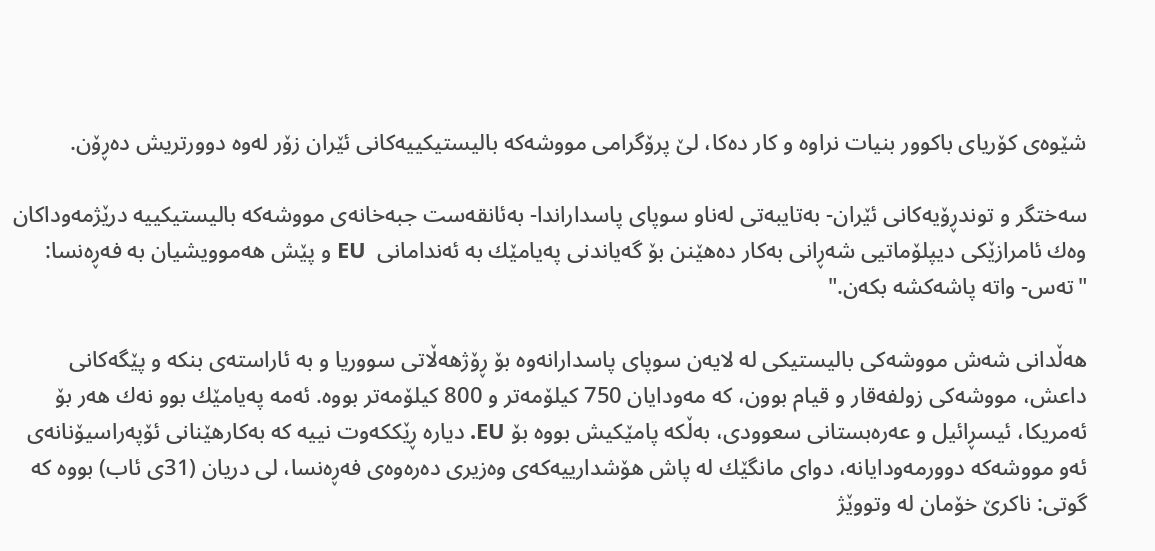شێوه‌ى كۆرياى باكوور بنيات نراوه و كار ده‌كا‌، لێ پرۆگرامى مووشه‌كه‌ باليستيكييه‌كانى ئێران زۆر له‌وه‌ دوورتريش ده‌ڕۆن.

سه‌ختگر و توندڕۆيه‌كانى ئێران- به‌تايبه‌تى له‌ناو سوپاى پاسداراندا- به‌ئانقه‌ست جبه‌خانه‌ى مووشه‌كه‌ باليستيكييه‌ درێژمه‌وداكان وه‌ك ئامرازێكى ديپلۆماتيى شه‌ڕانى به‌كار ده‌هێنن بۆ گه‌ياندنى په‌يامێك به‌ ئه‌ندامانى  EU و پێش هه‌موويشيان به‌ فه‌ڕه‌نسا: "ته‌س- واته‌ پاشه‌كشه‌ بكه‌ن."

هه‌ڵدانى شه‌ش مووشه‌كى باليستيكى له ‌لايه‌ن سوپاى پاسدارانه‌وه‌ بۆ ڕۆژهه‌ڵاتى سووريا و به ‌ئاراسته‌ى بنكه ‌و پێگه‌كانى داعش، مووشه‌كى زولفه‌قار و قيام بوون، كه‌ مه‌ودايان 750 كيلۆمه‌تر و 800 كيلۆمه‌تر بووه‌. ئه‌مه‌ په‌يامێك بوو نه‌ك هه‌ر بۆ ئه‌مريكا، ئيسڕائيل و عه‌ره‌بستانى سعوودى، به‌ڵكه‌ پامێكيش بووه‌ بۆ EU. دياره‌ ڕێككه‌وت نييه‌ كه‌ به‌كارهێنانى ئۆپه‌راسيۆنانه‌ى ئه‌و مووشه‌كه‌ دوورمه‌ودایانه‌، دواى مانگێك له‌ پاش هۆشدارييه‌كه‌ى وه‌زيرى ده‌ره‌وه‌ى فه‌ڕه‌نسا، لى دريان (31ى ئاب) بووه‌ كه‌ گوتى: ناكرێ خۆمان له‌ وتووێژ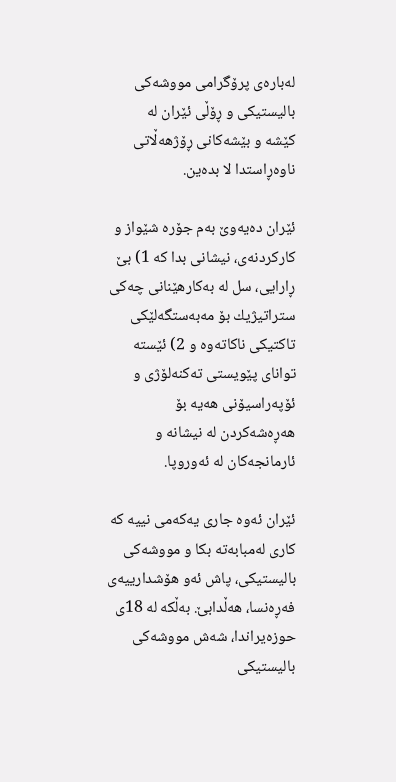له‌باره‌ى پرۆگرامى مووشه‌كى باليستيكى و ڕۆڵى ئێران له‌ كێشه ‌و بێشه‌كانى ڕۆژهه‌ڵاتى ناوه‌ڕاستدا لا بده‌ين.

ئێران ده‌يه‌وێ به‌م جۆره‌ شێواز و كاركردنه‌ى، نيشانى بدا كه‌ 1) بێ ڕارايى، سل له ‌به‌كارهێنانى چه‌كى ستراتيژيك بۆ مه‌به‌ستگه‌لێكى تاكتيكى ناكاته‌وه‌ و 2) ئێسته‌ تواناى پێويستى ته‌كنه‌لۆژى و ئۆپه‌راسيۆنى هه‌يه‌ بۆ هه‌ڕه‌شه‌كردن له‌ نيشانه‌ و ئارمانجه‌كان له‌ ئه‌وروپا.

ئێران ئه‌وه‌ جارى يه‌كه‌مى نييه‌ كه‌ كارى له‌مبابه‌ته‌ بكا و مووشه‌كى باليستيكى، پاش ئه‌و هۆشدارييه‌ى فه‌ڕه‌نسا، هه‌ڵدابێ. به‌ڵكه‌ له‌ 18ى حوزه‌يراندا، شه‌ش مووشه‌كى باليستيكى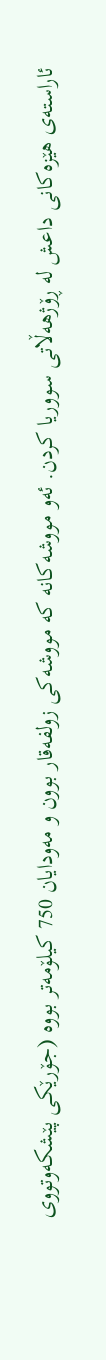ئاراسته‌ى هێزه‌كانى داعش له‌ ڕۆژهه‌ڵاتى سووريا كردن. ئه‌و مووشه‌كانه‌ كه‌ مووشه‌كى زولفه‌قار بوون و مه‌ودايان 750 كيلۆمه‌تر بووه‌ (جۆرێكى پێشكه‌وتووى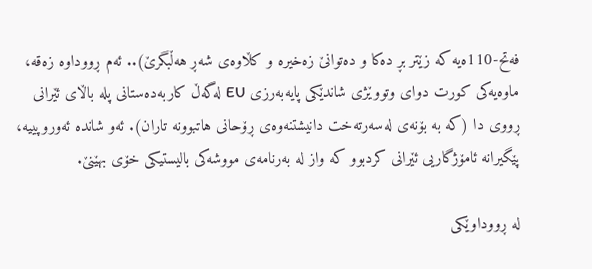فه‌تح-110ه‌يه‌ كه‌ زێتر بڕ ده‌كا و ده‌توانێ زه‌خيره‌ و كڵاوه‌ى شه‌ڕ هه‌ڵبگرێ).. ئه‌م ڕووداوه‌ زه‌قه‌، ماوه‌يه‌كى كورت دواى وتووێژى شاندێكى پايه‌به‌رزى EU له‌گه‌ڵ كاربه‌ده‌ستانى پله‌ باڵاى ئێرانى ڕووی دا (كه‌ به‌ بۆنه‌ى له‌سه‌رته‌خت دانيشتنه‌وه‌ى ڕۆحانى هاتبوونه‌ تاران). ئه‌و شانده‌ ئه‌وروپييه‌، پێگيرانه‌ ئامۆژگاریى ئێرانى كردبوو كه‌ واز له‌ به‌رنامه‌ى مووشه‌كى باليستيكى خۆى بهێنێ.

له‌ ڕووداوێكى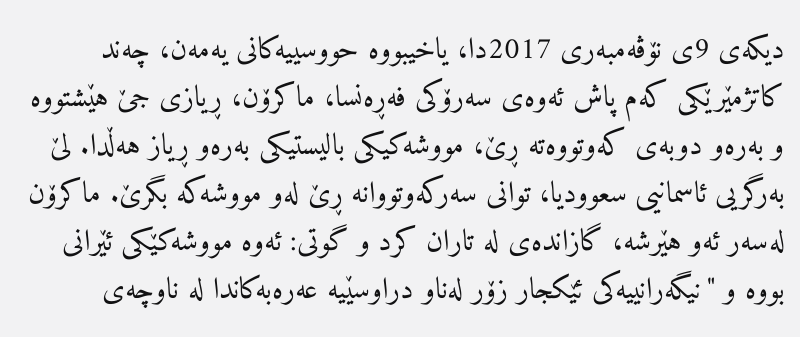ديكه‌‌ى 9ى نۆڤه‌مبه‌رى 2017دا، ياخيبووه‌ حووسييه‌كانى يه‌مه‌ن، چه‌ند كاتژمێرێكى كه‌م پاش ئه‌وه‌ى سه‌رۆكى فه‌ڕه‌نسا، ماكرۆن، ڕيازى جێ هێشتووه‌ و به‌ره‌و دوبه‌ى كه‌وتووه‌ته‌ ڕێ، مووشه‌كيكى باليستيكى به‌ره‌و ڕياز هه‌ڵدا. لێ به‌رگريى ئاسمانيى سعووديا، توانى سه‌ركه‌وتووانه‌ ڕێ له‌و مووشه‌كه‌ بگرێ. ماكرۆن له‌سه‌ر ئه‌و هێرشه‌، گازانده‌ى له‌ تاران كرد و گوتى: ئه‌وه‌ مووشه‌كێكى ئێرانى بووه‌ و "نيگه‌رانييه‌كى ئێكجار زۆر له‌ناو دراوسێيه‌ عه‌ره‌به‌كاندا له ‌ناوچه‌ى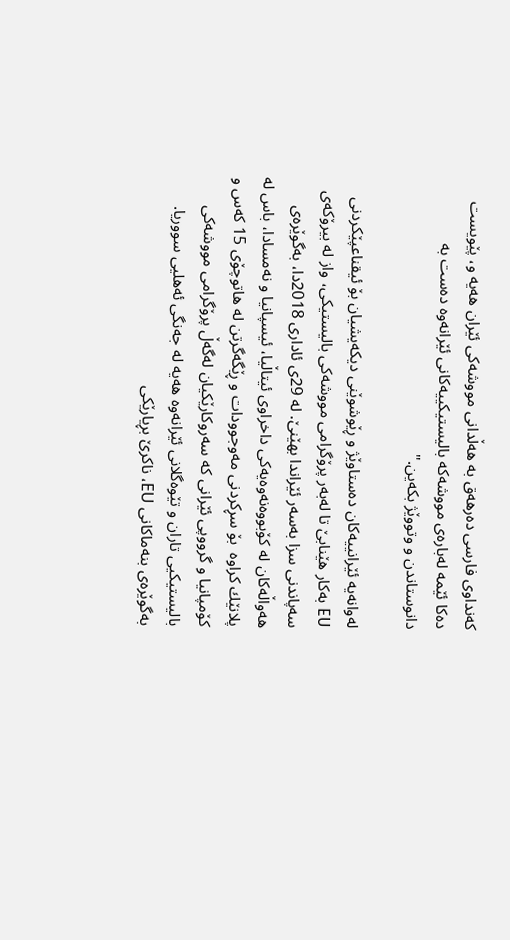كه‌نداوى فارسى ده‌رهه‌ق به‌ هه‌ڵدانى مووشه‌كى ئێران هه‌يه و، پێويست ده‌كا ئێمه‌ له‌باره‌ى مووشه‌كه‌ باليستيكييه‌كانى ئێرانه‌وه‌ ده‌ست به‌ دانوستاندن و وتووێژ بكه‌ين."

له‌وانه‌يه‌ ئێرانييه‌كان ده‌ستاوێژ و ڕێوشو‌ێنى ديكه‌یشيان بۆ ئيقناعپێكردنى EU به‌كار هێنابێ تا له‌به‌ر پرۆگرامى مووشه‌كى باليستيكى، واز له‌ بيرۆكه‌ى سه‌پاندنى سزا به‌سه‌ر ئێراندا بهێنێ. له‌ 29ى ئادارى 2018دا، به‌گوێره‌ى هه‌واڵه‌كان‌ له‌ كۆبووه‌نه‌وه‌يه‌كى داخراوى ئيتاڵيا، ئیسپانيا و نه‌مسادا، باس له‌ پلانێك كراوه‌  بۆ سڕكردنى مه‌وجوودات و ڕێگه‌گرتن له هاتوچۆى‌ 15 كه‌س و كۆمپانيا و گرووپى ئێرانى كه‌ سه‌روكارێكيان له‌گه‌ڵ ‌پرۆگرامى مووشه‌كى باليستيكيى تاران و تێوه‌گلانى ئێرانه‌وه‌ هه‌يه‌ له‌ جه‌نگى ئه‌هلیى سووريا‌. به‌گوێره‌ى بنه‌ماكانى EU، ناكرێ بڕيارێكى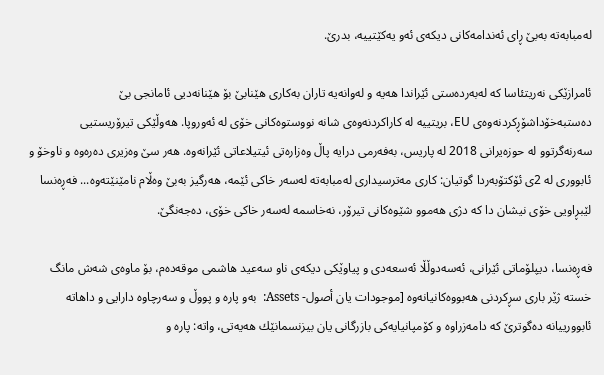له‌مبابه‌ته‌ به‌بێ ڕاى ئه‌ندامه‌كانى ديكه‌ى ئه‌و يه‌كێتييه‌، بدرێ.

ئامرازێكى نه‌ريتئاسا كه‌ له‌به‌رده‌ستى ئێراندا هه‌يه ‌و له‌وانه‌يه‌ تاران‌ به‌كارى هێنابێ بۆ هێنانه‌دیى ئامانجى بێ ده‌ستبه‌خۆداشۆڕكردنه‌وه‌ى EU، بريتييه‌ له‌ كاراكردنه‌وه‌ى شانه‌ نووستوه‌كانى خۆى له‌ ئه‌وروپا. هه‌وڵێكى تيرۆريستیى سه‌رنه‌گرتوو له‌ حوزه‌يرانى 2018 له‌ پاريس، به‌فه‌رمى درايه‌ پاڵ وه‌زاره‌تى ئيتيلاعاتى ئێرانه‌وه‌. هه‌ر سێ وه‌زيرى ده‌ره‌وه‌ و ناوخۆ و ئابوورى له‌ 2ى ئۆكتۆبه‌ردا گوتيان: كارى مه‌ترسيدارى له‌مبابه‌ته له‌سه‌ر خاكى ئێمه‌‌، هه‌رگيز به‌بێ وه‌ڵام نامێنێته‌وه‌... فه‌ڕه‌نسا لێبڕاویى خۆى نيشان دا كه‌ دژى هه‌موو شێوه‌كانى تيرۆر، نه‌خاسمه‌ له‌سه‌ر خاكى خۆى، ده‌جه‌نگێ.

فه‌ڕه‌نسا، ديپلۆماتى ئێرانى، ئه‌سه‌دوڵڵا ئه‌سعه‌دى و پياوێكى ديكه‌ى ناو سه‌عيد هاشمى موقه‌ده‌م، بۆ ماوه‌ى شه‌ش مانگ خسته‌ ژێر بارى سڕكردنى هه‌بووه‌كانيانه‌وه‌ [موجودات يان أصول- Assets:  به‌و پاره ‌و پووڵ و سه‌رچاوه دارايى ‌و داهاته‌ ئابوورييانه‌ ده‌گوترێ كه‌ دامه‌زراوه ‌و كۆمپانيايه‌كى بازرگانى يان بیزنسمانێك هه‌يه‌تى، واته‌: پاره‌ و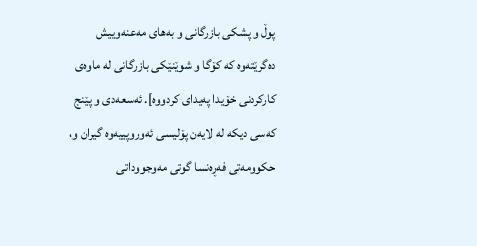پوڵ و پشكى بازرگانى و به‌هاى مه‌عنه‌ویيش ده‌گرێته‌وه‌ كه‌ كۆگا و شوێنێكى بازرگانى له‌ ماوه‌ى كاركردنى خۆيدا په‌يداى كردووه‌]. ئه‌سعه‌دى و پێنج كه‌سى ديكه‌ له ‌لايه‌ن پۆليسى ئه‌وروپييه‌وه‌ گيران و، حكوومه‌تى فه‌ڕه‌نسا گوتى مه‌وجووداتى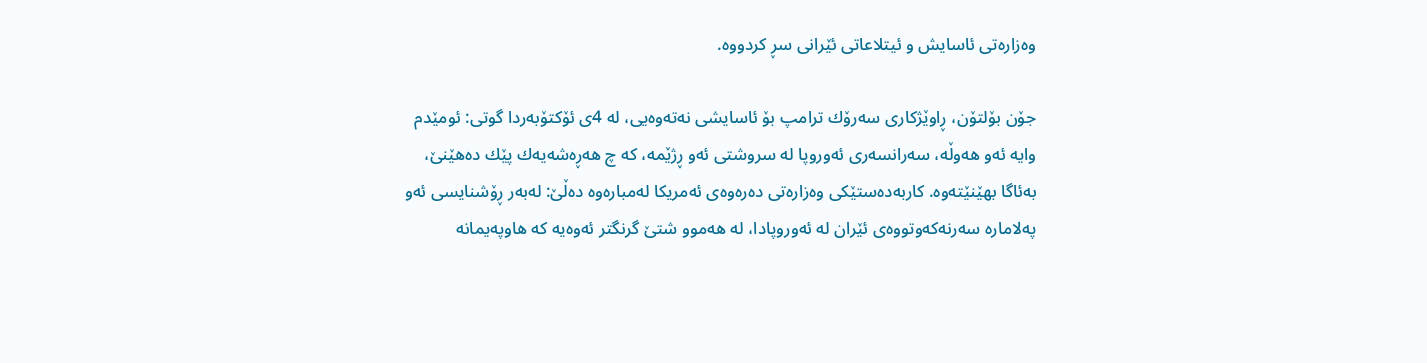وه‌زاره‌تى ئاسايش و ئيتلاعاتى ئێرانى سڕ كردووه‌.

جۆن بۆلتۆن، ڕاوێژكارى سه‌رۆك ترامپ بۆ ئاسايشى نه‌ته‌وه‌يى، له‌ 4ى ئۆكتۆبه‌ردا گوتى: ئومێدم وايه‌ ئه‌و هه‌وڵه‌، سه‌رانسه‌رى ئه‌وروپا له‌ سروشتى ئه‌و ڕژێمه،‌ كه‌ چ هه‌ڕه‌شه‌يه‌ك پێك ده‌هێنێ، به‌ئاگا بهێنێته‌وه‌. كاربه‌ده‌ستێكى وه‌زاره‌تى ده‌ره‌وه‌ى ئه‌مريكا له‌مباره‌وه‌ ده‌ڵێ: له‌به‌ر ڕۆشنايسى ئه‌و په‌لاماره‌ سه‌رنه‌كه‌وتووه‌ى ئێران له‌ ئه‌وروپادا، له‌ هه‌موو شتێ گرنگتر ئه‌وه‌يه‌ كه‌ هاوپه‌يمانه‌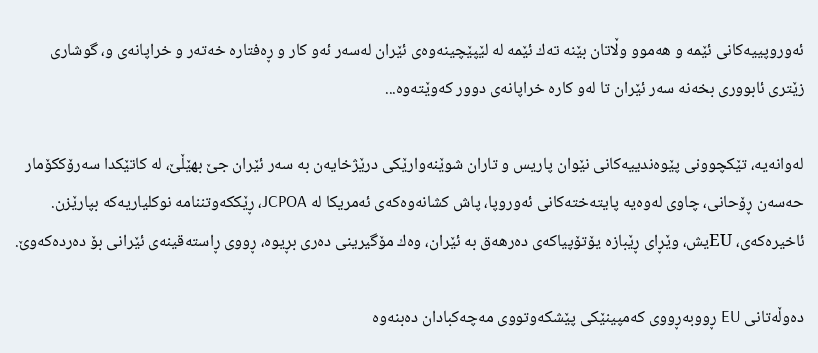ئه‌وروپييه‌كانى ئێمه ‌و هه‌موو وڵاتان بێنه‌ ته‌ك ئێمه‌ له‌ لێپێچينه‌وه‌ى ئێران له‌سه‌ر ئه‌و كار و ڕه‌فتاره‌ خه‌ته‌ر و خراپانه‌ى و، گوشارى زێترى ئابوورى بخه‌نه‌ سه‌ر ئێران تا له‌و كاره‌ خراپانه‌ى دوور كه‌وێته‌وه‌...

له‌وانه‌يه‌، تێكچوونى پێوه‌ندييه‌كانى نێوان پاريس و تاران شوێنه‌وارێكى درێژخايه‌ن به‌ سه‌ر ئێران جێ بهێڵێ، له‌ كاتێكدا سه‌رۆككۆمار حه‌سه‌ن ڕۆحانى، چاوى له‌وه‌يه‌ پايته‌خته‌كانى ئه‌وروپا، پاش كشانه‌وه‌كه‌ى ئه‌مريكا له‌ JCPOA، ڕێككه‌وتننامه‌ نوكلياريه‌كه‌ بپارێزن. ئاخیره‌‌كه‌ى، EUيش‌، وێڕاى ڕێبازه‌ يۆتۆپياكه‌ى ده‌رهه‌ق به‌ ئێران، وه‌ك مۆگيرينى ده‌ری بڕيوه‌، ڕووى ڕاسته‌قينه‌ى ئێرانى بۆ ده‌رده‌كه‌وێ.

ده‌وڵه‌تانی EU ڕووبه‌ڕووى كه‌مپينێكى پێشكه‌وتووى مه‌چه‌كبادان ده‌بنه‌وه‌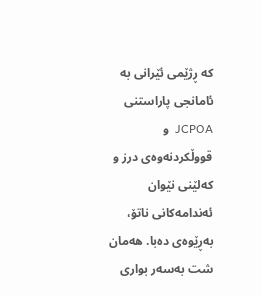كه‌ ڕژێمى ئێرانى به‌ ئامانجى پاراستنى JCPOA  و قووڵكردنه‌وه‌ى درز و كه‌لێنى نێوان ئه‌ندامه‌كانى ناتۆ، به‌ڕێوه‌ى ده‌با. هه‌مان شت به‌سه‌ر بوارى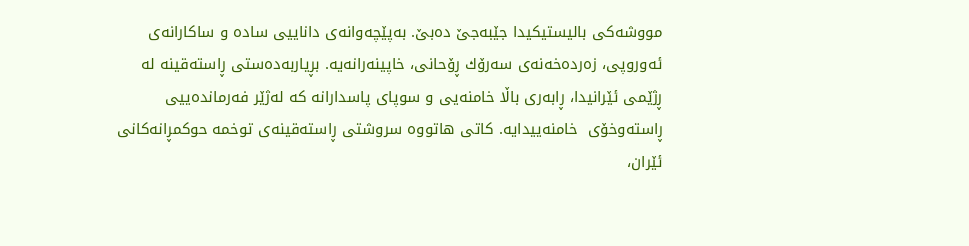مووشه‌كى باليستيكيدا جێبه‌جێ ده‌بێ. به‌پێچه‌وانه‌ى دانايیى ساده ‌و ساكارانه‌ى ئه‌وروپى، زه‌رده‌خه‌نه‌ى سه‌رۆك ڕۆحانى، خاپینه‌رانه‌يه‌. بڕياربه‌ده‌ستى ڕاسته‌قينه‌ له‌ ڕژێمى ئێرانيدا، ڕابه‌رى باڵا خامنه‌يى و سوپاى پاسدارانه‌ كه‌ له‌ژێر فه‌رمانده‌يیى ڕاسته‌وخۆى  خامنه‌يیدايه‌. كاتى هاتووه‌ سروشتى ڕاسته‌قينه‌ى توخمه‌ حوكمڕانه‌كانى ئێران،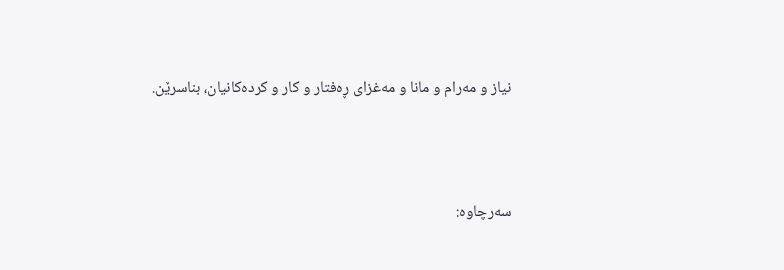نياز و مه‌رام و مانا و مه‌غزاى ڕه‌فتار و‌ كار و كرده‌كانيان، بناسرێن.



سەرچاوە: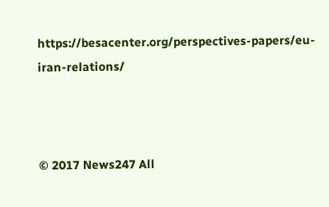https://besacenter.org/perspectives-papers/eu-iran-relations/



© 2017 News247 All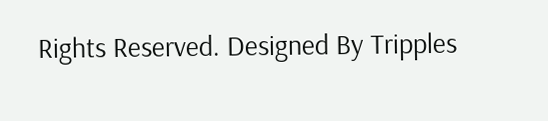Rights Reserved. Designed By Tripples